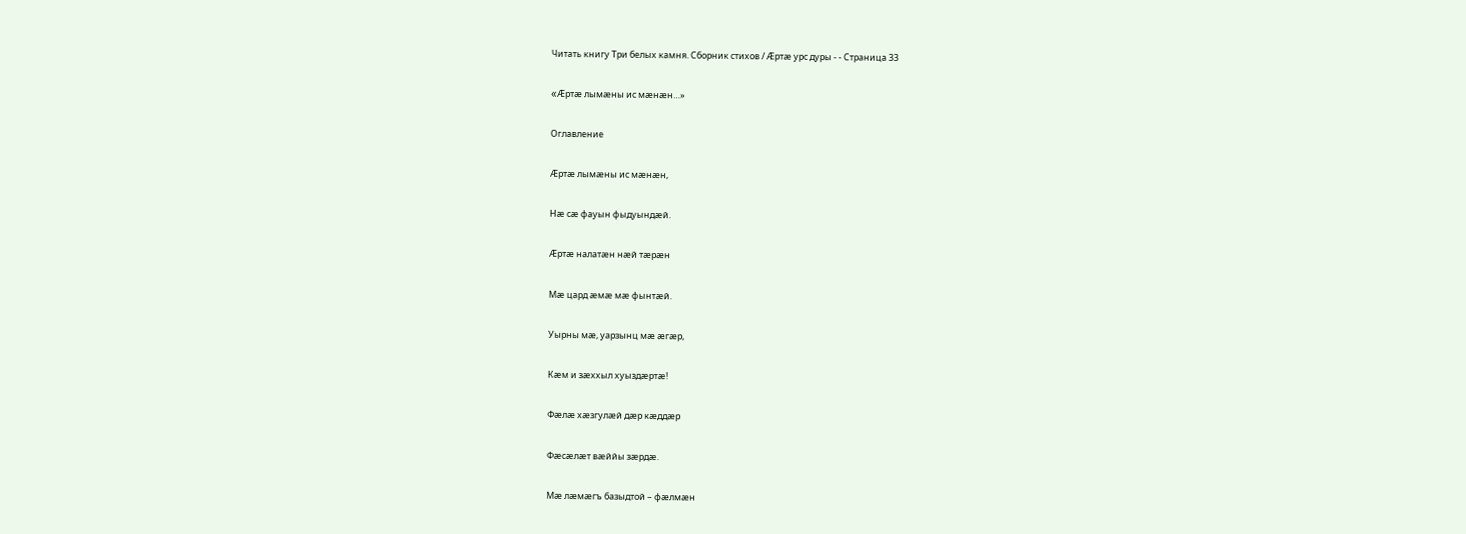Читать книгу Три белых камня. Сборник стихов / Æртæ урс дуры - - Страница 33

«Æртæ лымæны ис мæнæн…»

Оглавление

Æртæ лымæны ис мæнæн,

Нæ сæ фауын фыдуындæй.

Æртæ налатæн нæй тæрæн

Мæ цард æмæ мæ фынтæй.

Уырны мæ, уарзынц мæ æгæр,

Кæм и зæххыл хуыздæртæ!

Фæлæ хæзгулæй дæр кæддæр

Фæсæлæт вæййы зæрдæ.

Мæ лæмæгъ базыдтой – фæлмæн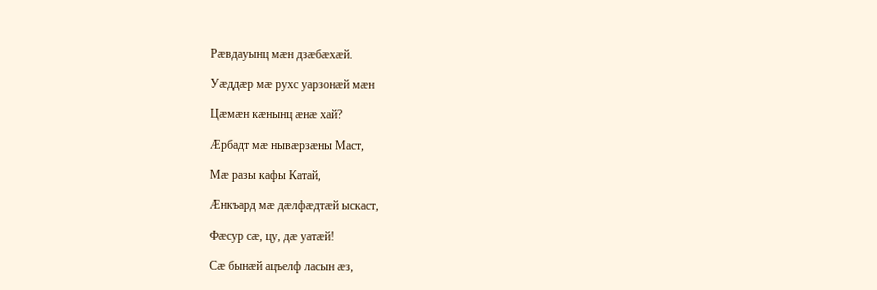Рæвдауынц мæн дзæбæхæй.

Уæддæр мæ рухс уарзонæй мæн

Цæмæн кæнынц æнæ хай?

Æрбадт мæ нывæрзæны Маст,

Мæ разы кафы Катай,

Æнкъард мæ дæлфæдтæй ыскаст,

Фæсур сæ, цу, дæ уатæй!

Сæ бынæй ацъелф ласын æз,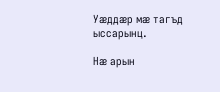Уæддæр мæ тагъд ыссарынц.

Нæ арын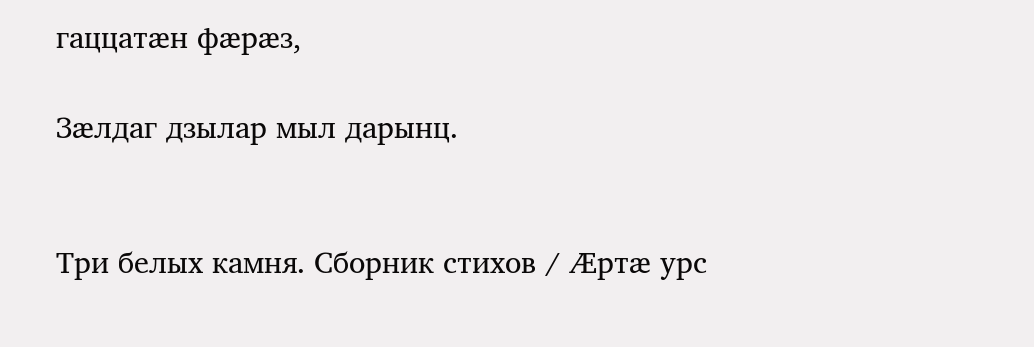гаццатæн фæрæз,

Зæлдаг дзылар мыл дарынц.


Три белых камня. Сборник стихов / Æртæ урс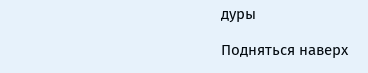дуры

Подняться наверх